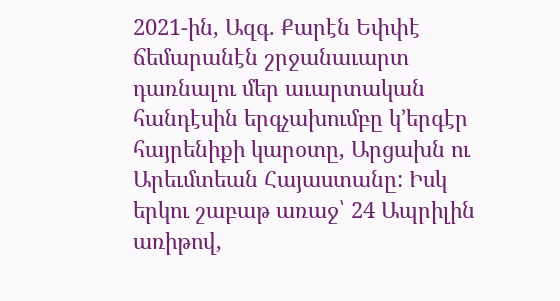2021-ին, Ազգ. Քարէն Եփփէ ճեմարանէն շրջանաւարտ դառնալու մեր աւարտական հանդէսին երգչախումբը կ’երգէր հայրենիքի կարօտը, Արցախն ու Արեւմտեան Հայաստանը: Իսկ երկու շաբաթ առաջ՝ 24 Ապրիլին առիթով,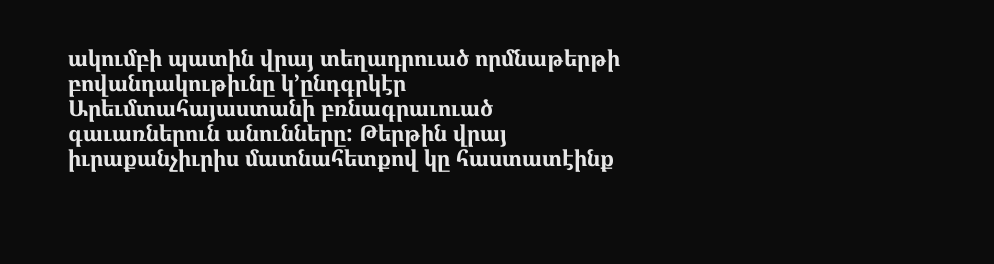ակումբի պատին վրայ տեղադրուած որմնաթերթի բովանդակութիւնը կ’ընդգրկէր Արեւմտահայաստանի բռնագրաւուած գաւառներուն անունները: Թերթին վրայ իւրաքանչիւրիս մատնահետքով կը հաստատէինք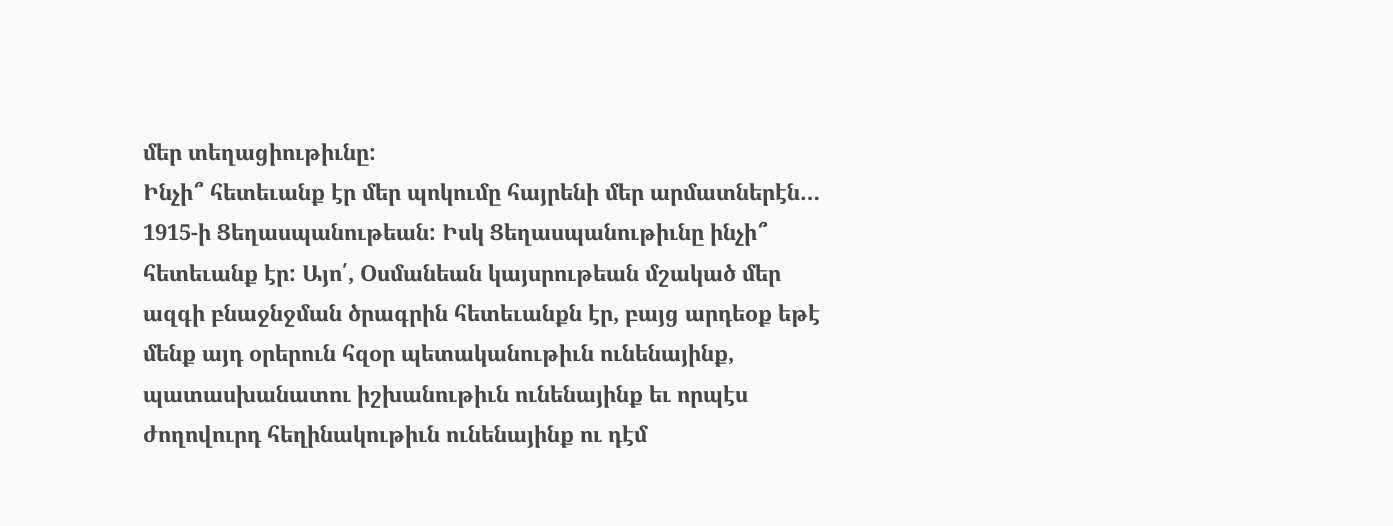մեր տեղացիութիւնը:
Ինչի՞ հետեւանք էր մեր պոկումը հայրենի մեր արմատներէն… 1915-ի Ցեղասպանութեան: Իսկ Ցեղասպանութիւնը ինչի՞ հետեւանք էր: Այո՛, Օսմանեան կայսրութեան մշակած մեր ազգի բնաջնջման ծրագրին հետեւանքն էր, բայց արդեօք եթէ մենք այդ օրերուն հզօր պետականութիւն ունենայինք, պատասխանատու իշխանութիւն ունենայինք եւ որպէս ժողովուրդ հեղինակութիւն ունենայինք ու դէմ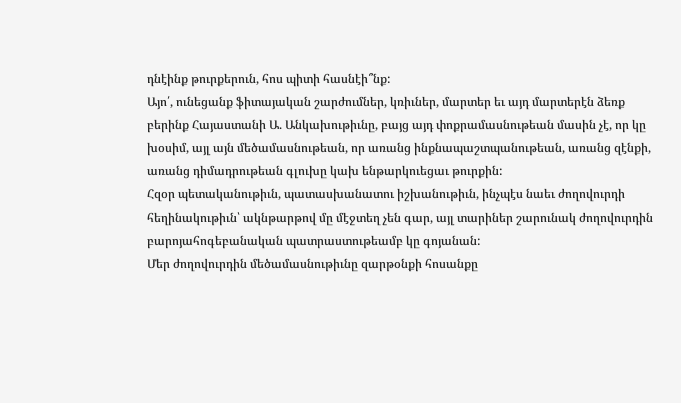դնէինք թուրքերուն, հոս պիտի հասնէի՞նք:
Այո՛, ունեցանք ֆիտայական շարժումներ, կռիւներ, մարտեր եւ այդ մարտերէն ձեռք բերինք Հայաստանի Ա. Անկախութիւնը, բայց այդ փոքրամասնութեան մասին չէ, որ կը խօսիմ, այլ այն մեծամասնութեան, որ առանց ինքնապաշտպանութեան, առանց զէնքի, առանց դիմադրութեան գլուխը կախ ենթարկուեցաւ թուրքին:
Հզօր պետականութիւն, պատասխանատու իշխանութիւն, ինչպէս նաեւ ժողովուրդի հեղինակութիւն՝ ակնթարթով մը մէջտեղ չեն գար, այլ տարիներ շարունակ ժողովուրդին բարոյահոգեբանական պատրաստութեամբ կը գոյանան:
Մեր ժողովուրդին մեծամասնութիւնը զարթօնքի հոսանքը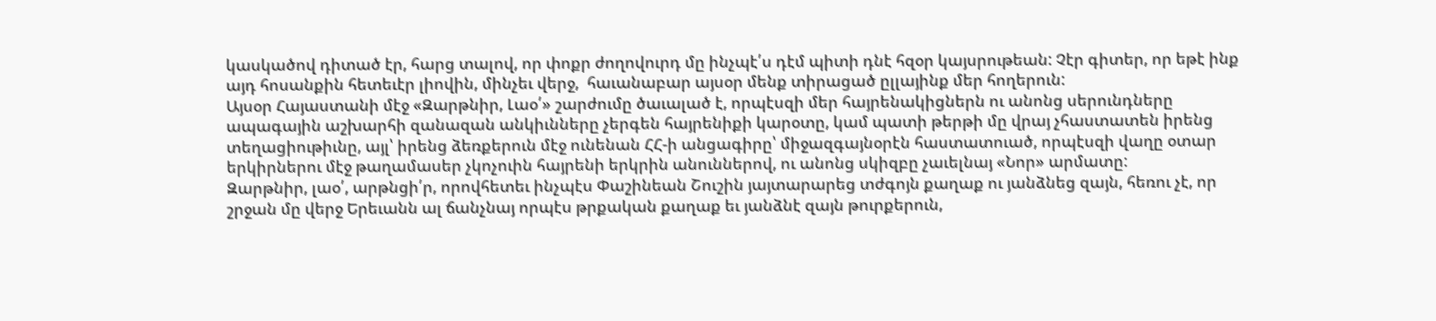կասկածով դիտած էր, հարց տալով, որ փոքր ժողովուրդ մը ինչպէ՛ս դէմ պիտի դնէ հզօր կայսրութեան: Չէր գիտեր, որ եթէ ինք այդ հոսանքին հետեւէր լիովին, մինչեւ վերջ,  հաւանաբար այսօր մենք տիրացած ըլլայինք մեր հողերուն:
Այսօր Հայաստանի մէջ «Զարթնիր, Լաօ՛» շարժումը ծաւալած է, որպէսզի մեր հայրենակիցներն ու անոնց սերունդները ապագային աշխարհի զանազան անկիւնները չերգեն հայրենիքի կարօտը, կամ պատի թերթի մը վրայ չհաստատեն իրենց տեղացիութիւնը, այլ՝ իրենց ձեռքերուն մէջ ունենան ՀՀ-ի անցագիրը՝ միջազգայնօրէն հաստատուած, որպէսզի վաղը օտար երկիրներու մէջ թաղամասեր չկոչուին հայրենի երկրին անուններով, ու անոնց սկիզբը չաւելնայ «Նոր» արմատը:
Զարթնիր, լաօ՛, արթնցի՛ր, որովհետեւ ինչպէս Փաշինեան Շուշին յայտարարեց տժգոյն քաղաք ու յանձնեց զայն, հեռու չէ, որ շրջան մը վերջ Երեւանն ալ ճանչնայ որպէս թրքական քաղաք եւ յանձնէ զայն թուրքերուն,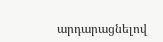արդարացնելով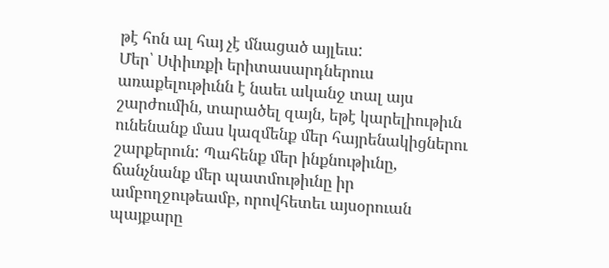թէ հոն ալ հայ չէ մնացած այլեւս:
Մեր՝ Սփիւռքի երիտասարդներուս առաքելութիւնն է նաեւ ականջ տալ այս շարժումին, տարածել զայն, եթէ կարելիութիւն ունենանք մաս կազմենք մեր հայրենակիցներու շարքերուն: Պահենք մեր ինքնութիւնը, ճանչնանք մեր պատմութիւնը իր ամբողջութեամբ, որովհետեւ այսօրուան պայքարը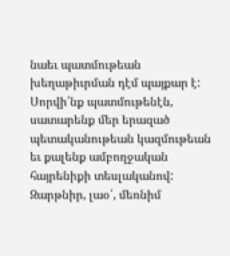նաեւ պատմութեան խեղաթիւրման դէմ պայքար է:
Սորվի՛նք պատմութենէն, սատարենք մեր երազած պետականութեան կազմութեան եւ քալենք ամբողջական հայրենիքի տեսլականով:
Զարթնիր, լաօ՛, մեռնիմ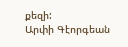քեզի:
Արփի Գէորգեան